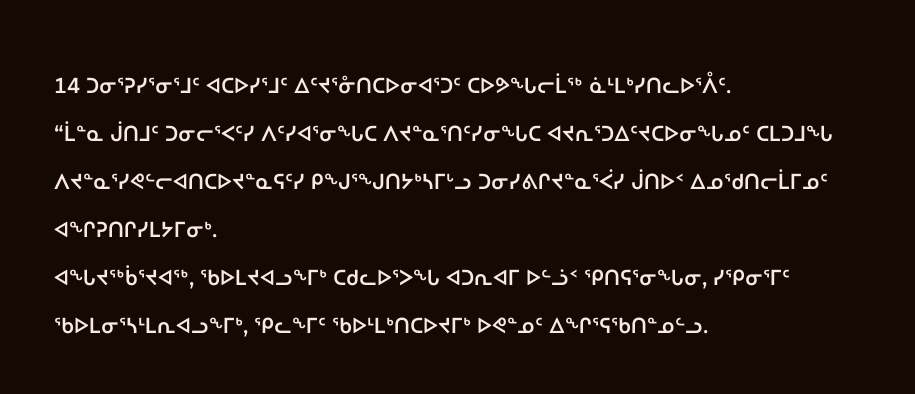14 ᑐᓂᕐᕈᓯᕐᓂᕐᒧᑦ ᐊᑕᐅᓯᕐᒧᑦ ᐃᑦᔪᕐᓁᑎᑕᐅᓂᐊᕐᑐᑦ ᑕᐅᕗᖓᓕᒫᖅ ᓈᒻᒪᒃᓯᑎᓚᐅᕐᐰᑦ.
“ᒫᓐᓇ ᒎᑎᒧᑦ ᑐᓂᓕᕐᐸᑦᓯ ᐱᑦᓯᐊᕐᓂᖓᑕ ᐱᔪᓐᓇᕐᑎᑦᓯᓂᖓᑕ ᐊᔪᕆᕐᑐᐃᑦᔪᑕᐅᓂᖓᓄᑦ ᑕᒪᑐᒧᖓ ᐱᔪᓐᓇᕐᓯᕙᓪᓕᐊᑎᑕᐅᔪᓐᓇᕋᑦᓯ ᑭᖑᕐᖑᑎᔭᒃᓴᒥᒡᓗ ᑐᓂᓯᕕᒋᔪᓐᓇᕐᐹᓯ ᒎᑎᐅᑉ ᐃᓄᖁᑎᓕᒫᒥᓄᑦ ᐊᖏᕈᑎᒋᓯᒪᔭᒥᓂᒃ.
ᐊᖓᔪᖅᑳᕐᔪᐊᖅ, ᖃᐅᒪᔪᐊᓗᖕᒥᒃ ᑕᑯᓚᐅᕐᐳᖓ ᐊᑐᕆᐊᒥ ᐅᓪᓘᑉ ᕿᑎᕋᕐᓂᖓᓂ, ᓯᕿᓂᕐᒥᑦ ᖃᐅᒪᓂᕐᓴᒻᒪᕆᐊᓗᖕᒥᒃ, ᕿᓚᖕᒥᑦ ᖃᐅᒻᒪᒃᑎᑕᐅᔪᒥᒃ ᐅᕙᓐᓄᑦ ᐃᖏᕐᕋᖃᑎᓐᓄᓪᓗ.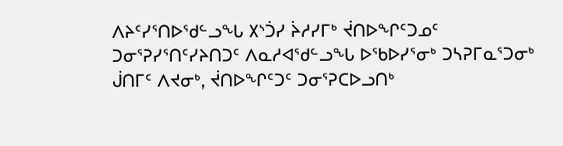ᐱᔨᑦᓯᕐᑎᐅᖁᓪᓗᖓ ᙭ᔅᑑᓯ ᔩᓱᓯᒥᒃ ᔫᑎᐅᖏᑦᑐᓄᑦ ᑐᓂᕐᕈᓯᕐᑎᑦᓯᔨᑎᑐᑦ ᐱᓇᓱᐊᖁᓪᓗᖓ ᐅᖃᐅᓯᕐᓂᒃ ᑐᓴᕈᒥᓇᕐᑐᓂᒃ ᒎᑎᒥᑦ ᐱᔪᓂᒃ, ᔫᑎᐅᖏᑦᑐᑦ ᑐᓂᕐᕈᑕᐅᓗᑎᒃ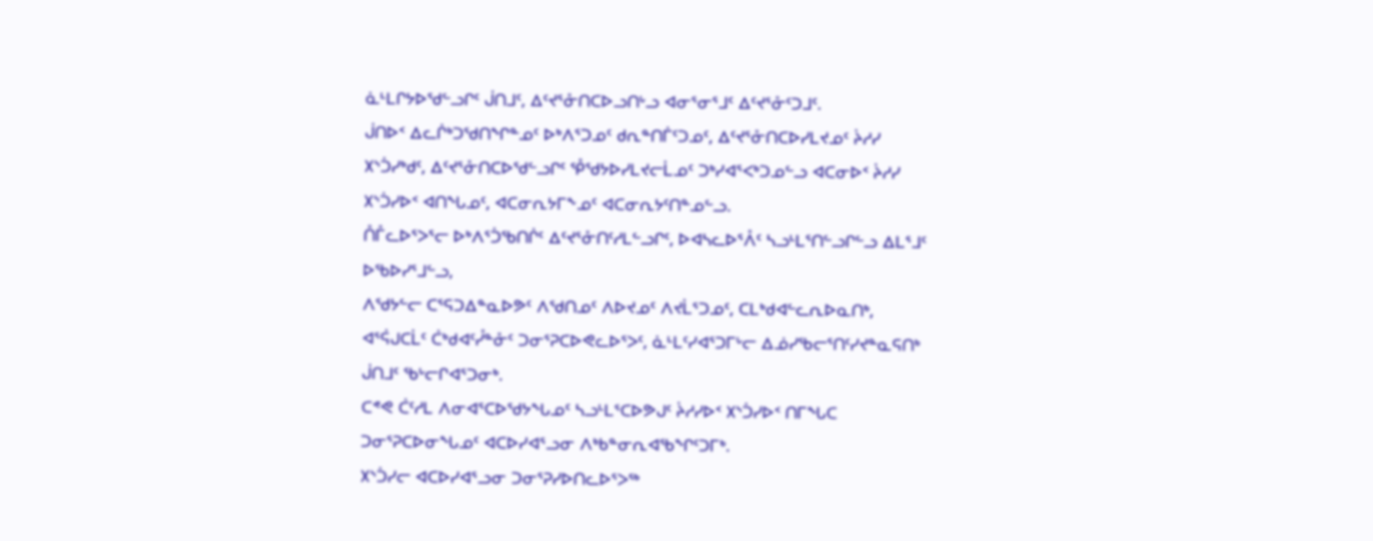ᓈᒻᒪᒋᔭᐅᖁᓪᓗᒋᑦ ᒎᑎᒧᑦ, ᐃᑦᔪᕐᓁᑎᑕᐅᓗᑎᒡᓗ ᐊᓂᕐᓂᕐᒧᑦ ᐃᑦᔪᕐᓁᑦᑐᒧᑦ.
ᒎᑎᐅᑉ ᐃᓚᒌᒃᑐᖁᑎᖏᓐᓄᑦ ᐅᒃᐱᕐᑐᓄᑦ ᑯᕆᓐᑎᒦᑦᑐᓄᑦ, ᐃᑦᔪᕐᓁᑎᑕᐅᓯᒪᔪᓄᑦ ᔩᓱᓯ ᙭ᔅᑑᓯᒃᑯᑦ, ᐃᑦᔪᕐᓁᑎᑕᐅᖁᓪᓗᒋᑦ ᕾᖁᔭᐅᓯᒪᔪᓕᒫᓄᑦ ᑐᒃᓯᐊᕐᐸᒃᑐᓄᓪᓗ ᐊᑕᓂᐅᑉ ᔩᓱᓯ ᙭ᔅᑑᓯᐅᑉ ᐊᑎᖓᓄᑦ, ᐊᑕᓂᕆᔭᒥᖕᓄᑦ ᐊᑕᓂᕆᔭᑦᑎᓐᓄᓪᓗ.
ᑍᒤᓚᐅᕐᐳᕐᓕ ᐅᒃᐱᕐᑑᖃᑎᒌᑦ ᐃᑦᔪᕐᓁᑎᑦᓱᒪᓪᓗᒋᑦ, ᐅᐊᓴᓚᐅᕐᐰᑦ ᓴᓗᒻᒪᕐᑎᓪᓗᒋᓪᓗ ᐃᒪᕐᒧᑦ ᐅᖃᐅᓯᕐᒧᓪᓗ,
ᐱᖁᔭᓪᓕ ᑕᕐᕋᑐᐃᓐᓇᐅᕗᑦ ᐱᖁᑎᓄᑦ ᐱᐅᔪᓄᑦ ᐱᔪᒫᕐᑐᓄᑦ, ᑕᒪᒃᑯᐊᓪᓚᕆᐅᓇᑎᒃ, ᐊᕐᕌᒍᑕᒫᑦ ᑖᒃᑯᐊᑦᓮᓐᓁᑦ ᑐᓂᕐᕈᑕᐅᕙᓚᐅᕐᐳᑦ, ᓈᒻᒪᑦᓯᐊᕐᑐᒥᒡᓕ ᐃᓅᓯᖃᓕᕐᑎᑦᓯᔪᓐᓇᕋᑎᒃ ᒎᑎᒧᑦ ᖃᒡᓕᒋᐊᕐᑐᓂᒃ.
ᑕᕝᕙ ᑖᑦᓱᒪ ᐱᓂᐊᕐᑕᐅᖁᔭᖓᓄᑦ ᓴᓗᒻᒪᕐᑕᐅᕗᒍᑦ ᔩᓱᓯᐅᑉ ᙭ᔅᑑᓯᐅᑉ ᑎᒥᖓᑕ ᑐᓂᕐᕈᑕᐅᓂᖓᓄᑦ ᐊᑕᐅᓯᐊᕐᓗᓂ ᐱᒃᑲᓐᓂᕆᐊᖃᖏᑦᑐᒥᒃ.
᙭ᔅᑑᓯᓕ ᐊᑕᐅᓯᐊᕐᓗᓂ ᑐᓂᕐᕈᓯᐅᑎᓚᐅᕐᐳᖅ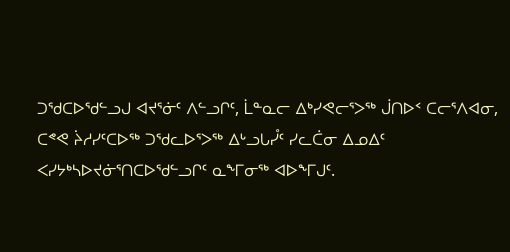ᑐᖁᑕᐅᖁᓪᓗᒍ ᐊᔪᕐᓃᑦ ᐱᓪᓗᒋᑦ, ᒫᓐᓇᓕ ᐃᒃᓯᕙᓕᕐᐳᖅ ᒎᑎᐅᑉ ᑕᓕᕐᐱᐊᓂ,
ᑕᕝᕙ ᔩᓱᓯᑦᑕᐅᖅ ᑐᖁᓚᐅᕐᐳᖅ ᐃᒡᓗᒐᓮᑦ ᓯᓚᑖᓂ ᐃᓄᐃᑦ ᐸᓯᔭᒃᓴᐅᔪᓃᕐᑎᑕᐅᖁᓪᓗᒋᑦ ᓇᖕᒥᓂᖅ ᐊᐅᖕᒥᒍᑦ.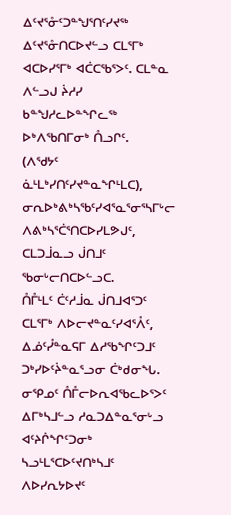ᐃᑦᔪᕐᓁᑦᑐᓐᖑᕐᑎᑦᓯᔪᖅ ᐃᑦᔪᕐᓁᑎᑕᐅᔪᓪᓗ ᑕᒪᕐᒥᒃ ᐊᑕᐅᓯᕐᒥᒃ ᐊᑖᑕᖃᕐᐳᑦ. ᑕᒪᓐᓇ ᐱᓪᓗᒍ ᔩᓱᓯ ᑲᓐᖑᓱᓚᐅᓐᖏᓚᖅ ᐅᒃᐱᖃᑎᒥᓂᒃ ᑍᓗᒋᑦ.
(ᐱᖁᔭᑦ ᓈᒻᒪᒃᓯᑎᑦᓯᔪᓐᓇᖏᒻᒪᑕ), ᓂᕆᐅᒃᕕᒃᓴᖃᑦᓯᐊᕐᓇᕐᓂᕐᓴᒥᒡᓕ ᐱᕕᒃᓴᕐᑖᕐᑎᑕᐅᓯᒪᕗᒍᑦ, ᑕᒪᑐᒨᓇᓗ ᒎᑎᒧᑦ ᖃᓂᒡᓕᑎᑕᐅᓪᓗᑕ.
ᑍᒤᒻᒪᑦ ᑖᑦᓱᒨᓇ ᒎᑎᒧᐊᕐᑐᑦ ᑕᒪᕐᒥᒃ ᐱᐅᓕᔪᓐᓇᑦᓯᐊᕐᐰᑦ, ᐃᓅᑦᓮᓐᓇᕋᒥ ᐃᓱᖃᖏᑦᑐᒧᑦ ᑐᒃᓯᐅᑦᔩᓐᓇᕐᓗᓂ ᑖᒃᑯᓂᖓ.
ᓂᕿᓄᑦ ᑍᒤᓕᐅᕆᐊᖃᓚᐅᕐᐳᑦ ᐃᒥᒃᓴᒧᓪᓗ ᓱᓇᑐᐃᓐᓇᕐᓂᒡᓗ ᐊᑦᔨᒌᖏᑦᑐᓂᒃ ᓴᓗᒻᒪᕐᑕᐅᑦᔪᑎᒃᓴᒧᑦ ᐱᐅᓯᕆᔭᐅᔪᑦ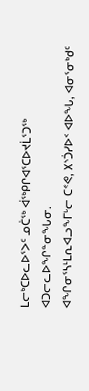ᒪᓕᒃᑕᐅᓚᐅᕐᐳᑦ ᓄᑖᖅ ᐋᖅᑭᒋᐊᕐᑕᐅᔪᒫᕐᑐᖅ ᐊᑐᓕᓚᐅᖏᓐᓂᖓᓂ.
ᐊᖏᓂᕐᓴᒻᒪᕆᐊᓗᖕᒥᒡᓕ ᑕᕝᕙ, ᙭ᔅᑑᓯᐅᑉ ᐊᐅᖓ, ᐊᓂᕐᓂᒃᑯᑦ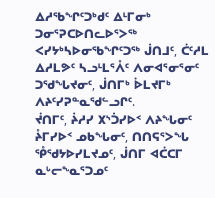ᐃᓱᖃᖏᑦᑐᒃᑯᑦ ᐃᒻᒥᓂᒃ ᑐᓂᕐᕈᑕᐅᑎᓚᐅᕐᐳᖅ ᐸᓯᔭᒃᓴᐅᓂᖃᖏᑦᑐᖅ ᒎᑎᒧᑦ, ᑖᑦᓱᒪ ᐃᓱᒪᕗᑦ ᓴᓗᒻᒪᕐᐰᑦ ᐱᓂᐊᕐᓂᕐᓂᑦ ᑐᖁᖓᔪᓂᑦ, ᒎᑎᒥᒃ ᐆᒪᔪᒥᒃ ᐱᔨᑦᓯᕈᓐᓇᖁᓪᓗᒋᑦ.
ᔫᑎᒥᑦ, ᔩᓱᓯ ᙭ᔅᑑᓯᐅᑉ ᐱᔨᖓᓂᑦ ᔧᒥᓯᐅᑉ ᓄᑲᖓᓂᑦ, ᑎᑎᕋᕐᐳᖓ ᕾᖁᔭᐅᓯᒪᔪᓄᑦ, ᒎᑎᒥ ᐊᑖᑕᒥ ᓇᒡᓕᖕᓇᕐᑐᓄᑦ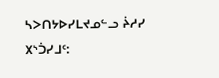ᓴᐳᑎᔭᐅᓯᒪᔪᓄᓪᓗ ᔩᓱᓯ ᙭ᔅᑑᓯᒧᑦ: